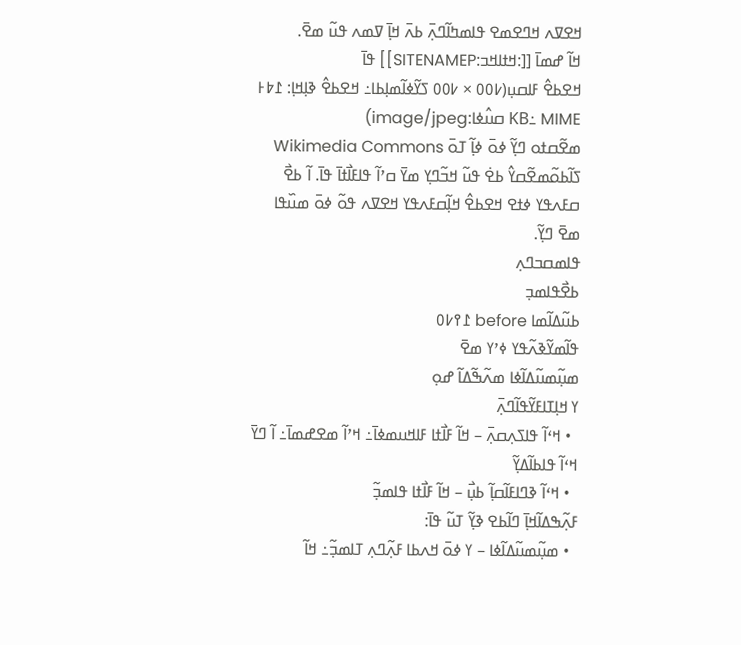ߞߐߜߍ ߞߣߐߘߐ ߟߊߘߤߊ߬ߣߍ߲߫ ߕߍ߫ ߞߊ߲߫ ߜߘߍ ߟߎ߬ ߘߐ߫.
ߞߊ߬ ߝߘߊ߫ [[:ߞߙߊߞߏ:SITENAMEP]] ߟߊ߫
ߞߐߕߐ߮ ߓߊߛߎ߲(߇߀߀ × ߇߀߀ ߖߌ߬ߦߊ߬ߘߊ߲ߕߊ߸ ߞߐߕߐ߮ ߢߊ߲ߞߊ߲: ߁߈߅ KB߸ MIME ߛߎ߮ߦߊ:image/jpeg)
ߘߐ߬ߛߙߋ ߣߌ߲߬ ߦߋ߫ ߦߊ߲߬ ߠߋ߫ Wikimedia Commons ߖߊ߬ߕߋ߬ߘߐ߬ߛߌ߮ ߕߐ߭ ߟߎ߬ ߞߏ߬ߣߌ߲ ߘߌ߫ ߛߴߊ߬ ߟߊߓߊ߯ߙߊ߫ ߟߊ߫. ߊ߬ ߕߐ߯ ߛߓߍߟߌ ߦߙߐ ߞߐߕߐ߮ ߞߊ߲߬ߛߓߍߟߌ ߞߐߜߍ ߟߋ߬ ߦߋ߫ ߘߎ߰ߟߊ ߘߐ߫ ߣߌ߲߬.
ߟߊߘߛߏߣߍ߲
ߕߐ߯ߟߊߘߏ߲
ߕߎ߬ߡߊ߬ߘߊ before ߁߉߇߀
ߟߊ߬ߘߌ߬ߢߍ߬ߟߌ ߦߴߌ ߘߐ߫
ߘߎ߲߬ߘߎ߬ߡߊ߬ߦߊ ߘߍ߬ߒ߬ߡߊ߬ ߝߋ߲
ߌ ߞߊ߲ߠߊߓߌ߬ߟߊ߬ߣߍ߲߫
  • ߞߵߊ߬ ߟߊߖߍ߲ߛߍ߲߫ – ߞߊ߬ ߓߊ߯ߙߊ ߓߊߞߎߘߦߊ߫߸ ߞߴߊ߬ ߘߐߝߘߊ߫߸ ߊ߬ ߣߌ߫ ߞߵߊ߬ ߟߊߕߊ߬ߡߌ߲߬
  • ߞߵߊ߬ ߢߣߊߓߊ߬ߛߊ߲߬ ߕߎ߲߯ – ߞߊ߬ ߓߊ߯ߙߊ ߟߊߘߏ߲߬
ߓߍ߲߬ߒߡߊ߬ߞߊ߲߫ ߣߊ߬ߕߐ ߢߌ߲߬ ߠߎ߬ ߟߊ߫:
  • ߘߎ߲߬ߘߎ߬ߡߊ߬ߦߊ – ߌ ߦߋ߫ ߞߍߕߊ ߓߍ߲߬ߣߍ߲ ߠߊߘߏ߲߬߸ ߞߊ߬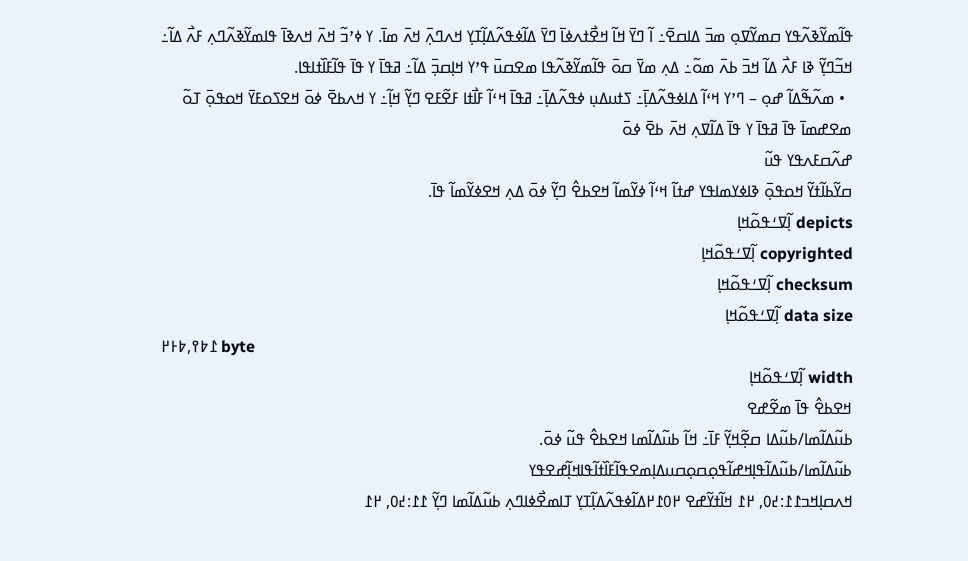ߟߊ߬ߘߌ߬ߢߍ߬ߟߌ ߛߘߌ߬ߜߋ߲ ߘߏ߫ ߡߊߛߐ߫߸ ߊ߬ ߣߌ߫ ߞߊ߬ ߞߐ߯ߙߍߦߊ߫ ߣߌ߫ ߡߊ߬ߦߟߍ߬ߡߊ߲߬ߠߌ߲ ߞߍߣߍ߲߫ ߞߍ߫ ߘߊ߫. ߌ ߦߴߏ߬ ߞߍ߫ ߞߍߢߊ߫ ߟߊߘߌ߬ߢߍ߬ߣߍ߲ ߓߍ߯ ߡߊ߬߸ ߞߏ߬ߣߌ߲߬ ߢߊ ߓߍ߯ ߡߊ߬ ߞߏ߫ ߕߍ߫ ߘߋ߬߸ ߡߍ߲ ߘߌ߫ ߛߋ߫ ߟߊ߬ߘߌ߬ߢߍ߬ߟߊ ߘߐߛߎ߫ ߟߴߌ ߞߊ߲ߛߏ߲߫ ߡߊ߬߸ ߥߟߊ߫ ߌ ߟߊ߫ ߟߊ߬ߓߊ߰ߙߊߟߊ.
  • ߘߍ߬ߒ߬ߡߊ߬ ߝߋ߲ – ߣߴߌ ߞߵߊ߬ ߡߊߦߟߍ߬ߡߊ߲߫߸ ߖߙߎߡߎ߲ ߦߟߍ߬ߡߊ߲߫߸ ߥߟߊ߫ ߞߵߊ߬ ߓߊ߯ߙߊ ߓߐ߬ߓߐ ߣߌ߲߬ ߞߊ߲߬߸ ߌ ߞߍߕߐ߫ ߦߋ߫ ߞߐߖߋߓߌ߫ ߞߋߟߋ߲߫ ߠߋ߬ ߘߐߝߘߊ߫ ߟߊ߫ ߥߟߊ߫ ߌ ߟߊ߫ ߡߊ߬ߜߍ߲ ߞߍ߫ ߕߐ߫ ߦߋ߫
ߝߍ߬ߛߓߍߟߌ ߟߎ߬
ߛߌ߬ߕߊ߬ߙߌ߬ ߞߋߟߋ߲߫ ߢߊߦߌߘߊߟߌ ߝߙߊ߬ ߞߵߊ߬ ߦߌ߬ߘߊ߬ ߞߐߕߐ߮ ߣߌ߲߬ ߦߋ߫ ߡߍ߲ ߞߐߦߌ߬ߘߊ߬ ߟߊ߫.
depicts ߊ߲߬ߜߑߟߋ߬ߞߊ߲
copyrighted ߊ߲߬ߜߑߟߋ߬ߞߊ߲
checksum ߊ߲߬ߜߑߟߋ߬ߞߊ߲
data size ߊ߲߬ߜߑߟߋ߬ߞߊ߲
߁߈߉,߈߅߂ byte
width ߊ߲߬ߜߑߟߋ߬ߞߊ߲
ߞߐߕߐ߮ ߟߊ߫ ߘߐ߬ߝߐ
ߕߎ߬ߡߊ߬ߘߊ/ߕߎ߬ߡߊ ߛߐ߲߬ߞߌ߲߬ ߓߊ߫߸ ߞߊ߬ ߕߎ߬ߡߊ߬ߘߊ ߞߐߕߐ߮ ߟߎ߬ ߦߋ߫.
ߕߎ߬ߡߊ߬ߘߊ/ߕߎ߬ߡߊ߬ߟߊ߲ߞߝߊ߬ߟߋ߲ߛߋ߲ߛߎߡߊ߲ߘߐߟߊ߬ߓߊ߰ߙߊ߬ߟߊߞߊ߲߬ߝߐߟߌ
ߞߍߛߊ߲ߞߏ߁߁:߄߀, ߂߁ ߞߊ߬ߙߌ߬ߝߐ ߂߀߁߂ߡߊ߬ߦߟߍ߬ߡߊ߲߬ߠߌ߲ ߠߊߘߐ߯ߦߊߣߍ߲ ߕߎ߬ߡߊ߬ߘߊ ߣߌ߲߬ ߁߁:߄߀, ߂߁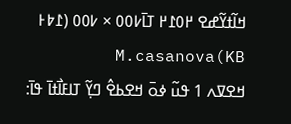ߞߊ߬ߙߌ߬ߝߐ ߂߀߁߂ ߠߊ߫߇߀߀ × ߇߀߀ (߁߈߅ KB)M.casanova
ߞߐߜߍ 1 ߟߎ߬ ߦߋ߫ ߞߐߕߐ߮ ߣߌ߲߬ ߠߊߓߊ߯ߙߊ߫ ߟߊ߫: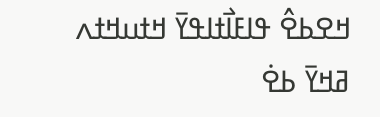ߞߐߕߐ߮ ߟߊߓߊ߯ߙߊߟߌ߫ ߞߙߎߞߙߍ
ߥߞߌ߫ ߕߐ߭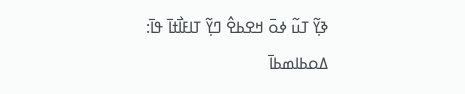ߢߌ߲߬ ߠߎ߬ ߦߋ߫ ߞߐߕߐ߮ ߣߌ߲߬ ߠߊߓߊ߯ߙߊ߫ ߟߊ߫:
ߡߋߕߊߘߕߊ߫